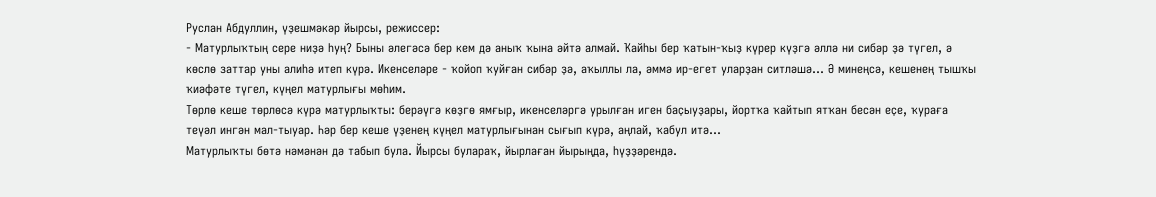Руслан Абдуллин, үҙешмәкәр йырсы, режиссер:
- Матурлыҡтың сере ниҙә һуң? Быны әлегәсә бер кем дә аныҡ ҡына әйтә алмай. Ҡайһы бер ҡатын-ҡыҙ күрер күҙгә әллә ни сибәр ҙә түгел, ә көслө заттар уны алиһә итеп күрә. Икенселәре - ҡойоп ҡуйған сибәр ҙә, аҡыллы ла, әммә ир-егет уларҙан ситләшә... Ә минеңсә, кешенең тышҡы ҡиәфәте түгел, күңел матурлығы мөһим.
Төрлө кеше төрлөсә күрә матурлыҡты: берәүгә көҙгө ямғыр, икенселәргә урылған иген баҫыуҙары, йортҡа ҡайтып ятҡан бесән еҫе, ҡураға теүәл ингән мал-тыуар. Һәр бер кеше үҙенең күңел матурлығынан сығып күрә, аңлай, ҡабул итә...
Матурлыҡты бөтә нәмәнән дә табып була. Йырсы булараҡ, йырлаған йырыңда, һүҙҙәрендә.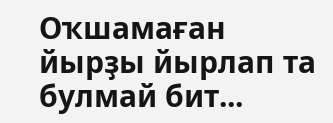Оҡшамаған йырҙы йырлап та булмай бит...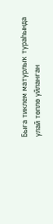Быға тиклем матурлыҡ тураһында улай төплө уйланған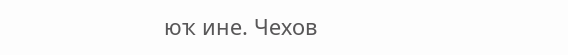юҡ ине. Чехов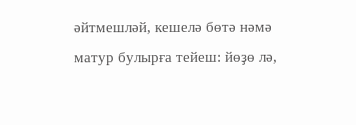әйтмешләй, кешелә бөтә нәмә матур булырға тейеш: йөҙө лә,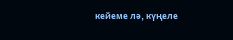кейеме лә, күңеле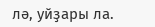лә, уйҙары ла.